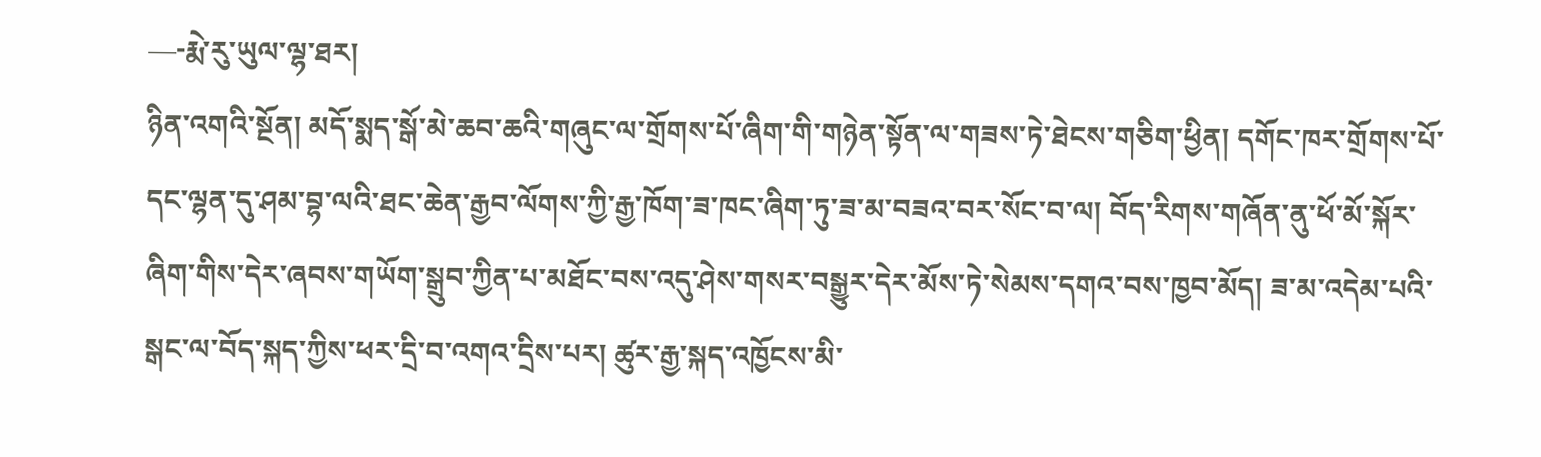—-རྨེ་རུ་ཡུལ་ལྷ་ཐར།
ཉིན་འགའི་སྔོན། མདོ་སྨད་སྒོ་མེ་ཆབ་ཆའི་གཞུང་ལ་གྲོགས་པོ་ཞིག་གི་གཉེན་སྟོན་ལ་གཟས་ཏེ་ཐེངས་གཅིག་ཕྱིན། དགོང་ཁར་གྲོགས་པོ་དང་ལྷན་དུ་ཤམ་བྷ་ལའི་ཐང་ཆེན་རྒྱབ་ལོགས་ཀྱི་རྒྱ་ཁོག་ཟ་ཁང་ཞིག་ཏུ་ཟ་མ་བཟའ་བར་སོང་བ་ལ། བོད་རིགས་གཞོན་ནུ་ཕོ་མོ་སྐོར་ཞིག་གིས་དེར་ཞབས་གཡོག་སྒྲུབ་ཀྱིན་པ་མཐོང་བས་འདུ་ཤེས་གསར་བསྒྱུར་དེར་མོས་ཏེ་སེམས་དགའ་བས་ཁྱབ་མོད། ཟ་མ་འདེམ་པའི་སྒང་ལ་བོད་སྐད་ཀྱིས་ཕར་དྲི་བ་འགའ་དྲིས་པར། ཚུར་རྒྱ་སྐད་འཁྱོངས་མི་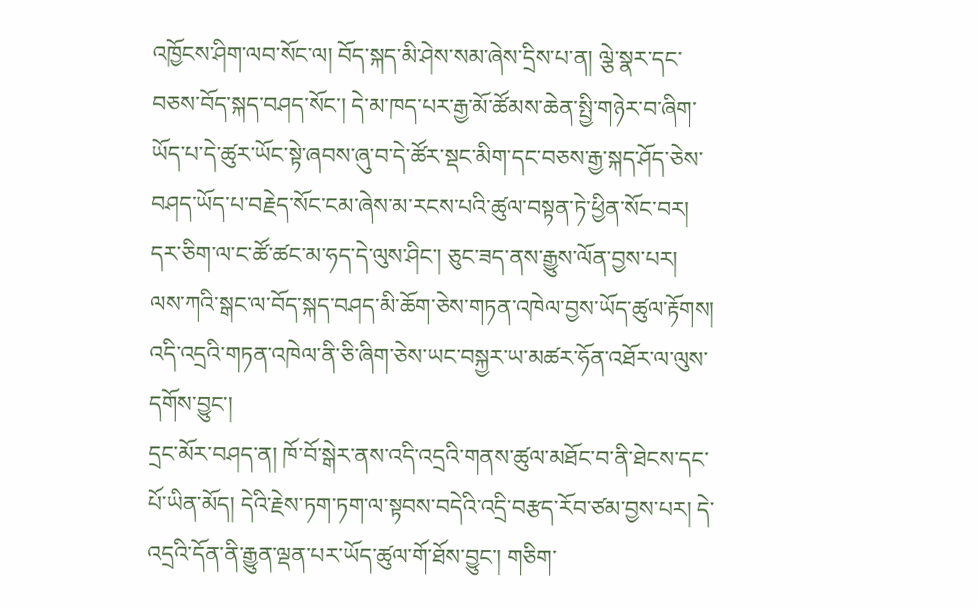འཁྱོངས་ཤིག་ལབ་སོང་ལ། བོད་སྐད་མི་ཤེས་སམ་ཞེས་དྲིས་པ་ན། ལྕེ་སྣར་དང་བཅས་བོད་སྐད་བཤད་སོང་། དེ་མ་ཁད་པར་རྒྱ་མོ་ཚོམས་ཆེན་སྤྱི་གཉེར་བ་ཞིག་ཡོད་པ་དེ་ཚུར་ཡོང་སྟེ་ཞབས་ཞུ་བ་དེ་ཚོར་སྡང་མིག་དང་བཅས་རྒྱ་སྐད་ཤོད་ཅེས་བཤད་ཡོད་པ་བརྗེད་སོང་ངམ་ཞེས་མ་རངས་པའི་ཚུལ་བསྟན་ཏེ་ཕྱིན་སོང་བར། དར་ཅིག་ལ་ང་ཚོ་ཚང་མ་ཧད་དེ་ལུས་ཤིང་། ཅུང་ཟད་ནས་རྒྱུས་ལོན་བྱས་པར། ལས་ཀའི་སྒང་ལ་བོད་སྐད་བཤད་མི་ཆོག་ཅེས་གཏན་འཁེལ་བྱས་ཡོད་ཚུལ་རྟོགས། འདི་འདྲའི་གཏན་འཁེལ་ནི་ཅི་ཞིག་ཅེས་ཡང་བསྐྱར་ཡ་མཚར་ཧོན་འཐོར་ལ་ལུས་དགོས་བྱུང་།
དྲང་མོར་བཤད་ན། ཁོ་བོ་སྒེར་ནས་འདི་འདྲའི་གནས་ཚུལ་མཐོང་བ་ནི་ཐེངས་དང་པོ་ཡིན་མོད། དེའི་རྗེས་ཏག་ཏག་ལ་སྟབས་བདེའི་འདྲི་བརྩད་རོབ་ཙམ་བྱས་པར། དེ་འདྲའི་དོན་ནི་རྒྱུན་ལྡན་པར་ཡོད་ཚུལ་གོ་ཐོས་བྱུང་། གཅིག་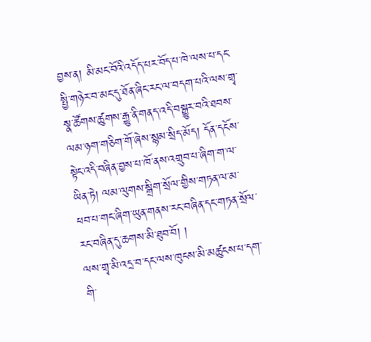བྱས་ན། མི་མང་བོའི་འདོད་པར་བོད་པ་ཁེ་ལས་པ་དང་སྤྱི་གཉེར་བ་མང་དུ་ཐོན་ཞིང་རང་ལ་བདག་པའི་ལས་གྲྭ་སྣ་ཚོགས་ཚུགས་རྒྱུ་ནི་གནད་འདི་བསྒྱུར་བའི་ཐབས་ལམ་ཉག་གཅིག་གོ་ཞེས་སྙམ་སྲིད་མོད། དོན་དངོས་སྟེང་འདི་བཞིན་བྱས་པ་ཁོ་ནས་འགྲུབ་པ་ཞིག་ག་ལ་ཡིན་ཏེ། ལམ་ལུགས་སྒྲིག་སྲོལ་གྱིས་གཏན་ལ་མ་ཕབ་པ་གང་ཞིག་ཡུན་གནས་རང་བཞིན་དང་གཏན་སྲོལ་རང་བཞིན་དུ་ཆགས་མི་ཐུབ་བོ། །
ལས་གྲྭ་མི་འདྲ་བ་དང་ལས་ཁུངས་མི་མཚུངས་པ་དག་གི་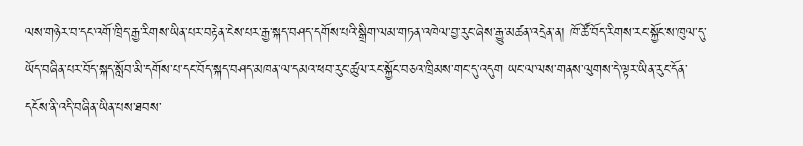ལས་གཉེར་བ་དང་འགོ་ཁྲིད་རྒྱ་རིགས་ཡིན་པར་བརྟེན་ངེས་པར་རྒྱ་སྐད་བཤད་དགོས་པའི་སྒྲིག་ལམ་གཏན་འཁེལ་བྱ་རུང་ཞེས་རྒྱུ་མཚན་འདྲེན་ན། ཁོ་ཚོ་བོད་རིགས་རང་སྐྱོང་ས་ཁུལ་དུ་ཡོད་བཞིན་པར་བོད་སྐད་སློབ་མི་དགོས་པ་དང་བོད་སྐད་བཤད་མཁན་ལ་དམའ་ཕབ་རུང་ཚུལ་རང་སྐྱོང་བཅའ་ཁྲིམས་གང་དུ་འདུག ཡང་ལ་ལས་གནས་ལུགས་དེ་ལྟར་ཡིན་རུང་དོན་དངོས་ནི་འདི་བཞིན་ཡིན་པས་ཐབས་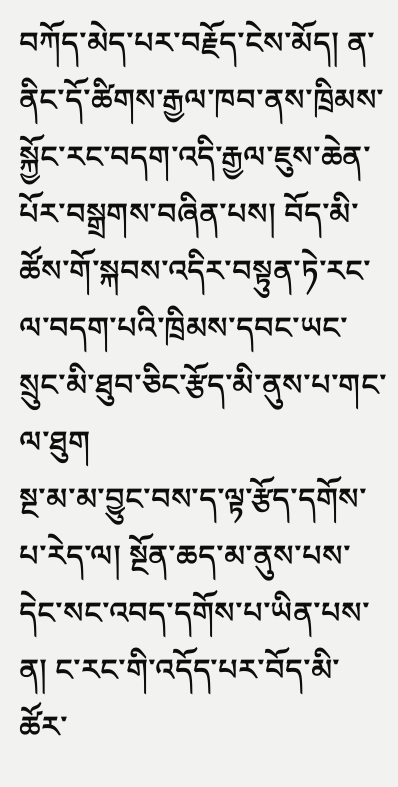བཀོད་མེད་པར་བརྗོད་ངེས་མོད། ན་ནིང་དོ་ཚིགས་རྒྱལ་ཁབ་ནས་ཁྲིམས་སྐྱོང་རང་བདག་འདི་རྒྱལ་ཇུས་ཆེན་པོར་བསྒྲགས་བཞིན་པས། བོད་མི་ཚོས་གོ་སྐབས་འདིར་བསྟུན་ཏེ་རང་ལ་བདག་པའི་ཁྲིམས་དབང་ཡང་སྲུང་མི་ཐུབ་ཅིང་རྩོད་མི་ནུས་པ་གང་ལ་ཐུག
སྔ་མ་མ་བྱུང་བས་ད་ལྟ་རྩོད་དགོས་པ་རེད་ལ། སྔོན་ཆད་མ་ནུས་པས་དེང་སང་འབད་དགོས་པ་ཡིན་པས་ན། ང་རང་གི་འདོད་པར་བོད་མི་ཚོར་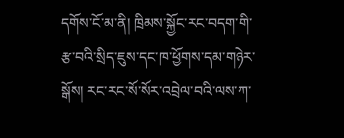དགོས་ངོ་མ་ནི། ཁྲིམས་སྐྱོང་རང་བདག་གི་རྩ་བའི་སྲིད་ཇུས་དང་ཁ་ཕྱོགས་དམ་གཉེར་སྒོས། རང་རང་སོ་སོར་འབྲེལ་བའི་ལས་ཀ་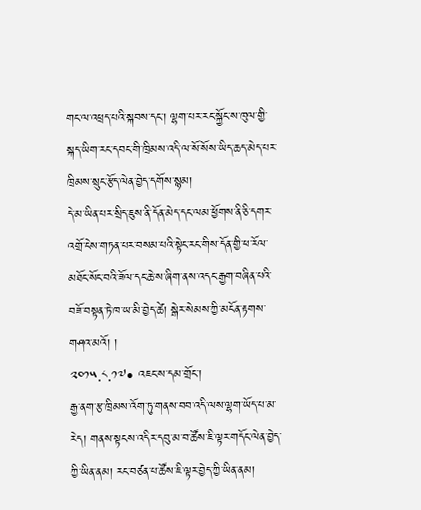གང་ལ་འཕྲད་པའི་སྐབས་དང་། ལྷག་པར་རང་སྐྱོང་ས་ཁུལ་གྱི་སྐད་ཡིག་རང་དབང་གི་ཁྲིམས་འདི་ལ་སོ་སོས་ཡིད་ཆད་མེད་པར་ཁྲིམས་སྲུང་རྩོད་ལེན་བྱེད་དགོས་སྙམ།
དེ་མ་ཡིན་པར་སྲིད་ཇུས་ནི་དོན་མེད་དང་ལམ་ཕྱོགས་ནི་ཅི་དགར་འགྲོ་ངེས་གཏན་པར་བསམ་པའི་སྟེང་རང་གིས་དོན་གྱི་ཕ་རོལ་མཐོང་སོང་བའི་ཟོལ་དང་ཆེ་ས་ཞིག་ནས་འདང་རྒྱག་བཞིན་པའི་བཟོ་བསྟན་ཏེ་ཁ་ཡ་མི་བྱེད་ཚེ། སྒེར་སེམས་ཀྱི་མངོན་རྟགས་གཤའ་མའོ། །
༢༠༡༥.༨.༡༧• འཇང་ས་དམ་གྲོང་།
རྒྱ་ནག་རྩ་ཁྲིམས་འོག་ཏུ་གནས་བབ་འདི་ལས་ལྷག་ཡོད་པ་མ་རེད། གནས་སྟངས་འདིར་དབུ་མ་བ་ཚོས་ཇི་ལྟར་གདོང་ལེན་བྱེད་ཀྱི་ཡིན་ནམ། རང་བཙན་པ་ཚོས་ཇི་ལྟར་བྱེད་ཀྱི་ཡིན་ནམ།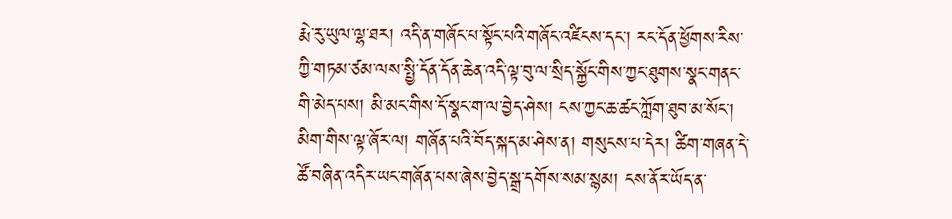རྨེ་རུ་ཡུལ་ལྷ་ཐར། འདི་ན་གཞོང་པ་སྟོང་པའི་གཞོང་འཛིངས་དང་། རང་དོན་ཕྱོགས་རིས་ཀྱི་གཏམ་ཙམ་ལས་སྤྱི་དོན་དོན་ཆེན་འདི་ལྟ་བུ་ལ་སྲིད་སྐྱོང་གིས་ཀྱང་ཐུགས་སྣང་གནང་གི་མེད་པས། མི་མང་གིས་དོ་སྣང་ག་ལ་བྱེད་ཤེས། ངས་ཀྱང་ཆ་ཚང་ཀློག་ཐུབ་མ་སོང་། མིག་གིས་ལྟ་ཞོར་ལ། གཞོན་པའི་བོད་སྐད་མ་ཤེས་ན། གསུངས་པ་དེར། ཚིག་གཞན་དེ་ཚོ་བཞིན་འདིར་ཡང་གཞོན་པས་ཞེས་བྱེད་སྒྲ་དགོས་སམ་སྙམ། ངས་ནོར་ཡོད་ན་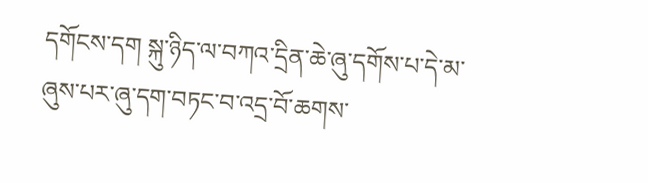དགོངས་དག སྐུ་ཉིད་ལ་བཀའ་དྲིན་ཆེ་ཞུ་དགོས་པ་དེ་མ་ཞུས་པར་ཞུ་དག་བཏང་བ་འདྲ་བོ་ཆགས་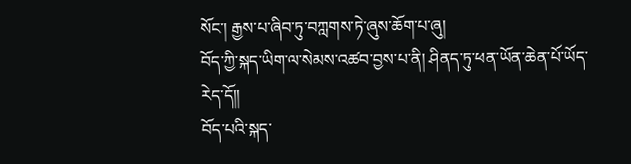སོང་། རྒྱས་པ་ཞིབ་ཏུ་བཀླགས་ཏེ་ཞུས་ཆོག་པ་ཞུ།
བོད་ཀྱི་སྐད་ཡིག་ལ་སེམས་འཚབ་བྱས་པ་ནི། ཤིནད་ཏུ་ཕན་ཡོན་ཆེན་པོ་ཡོད་རེད་དོ།།
བོད་པའི་སྐད་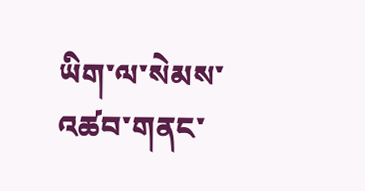ཡིག་ལ་སེམས་འཚབ་གནང་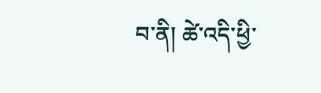བ་ནི། ཚེ་འདི་ཕྱི་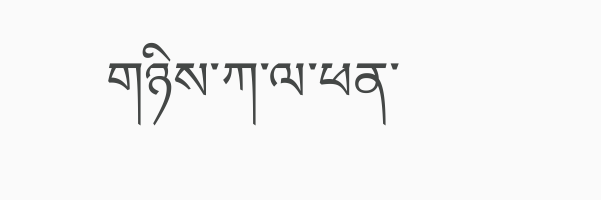གཉིས་ཀ་ལ་ཕན་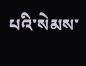པའི་སེམས་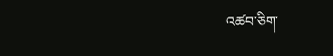འཚབ་ཅིག་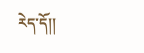རེད་དོ།།